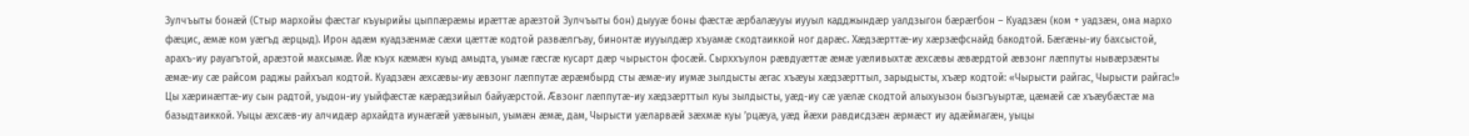Зулчъыты бонӕй (Стыр мархойы фæстаг къуырийы цыппæрæмы ирæттæ арæзтой Зулчъыты бон) дыууӕ боны фӕстӕ ӕрбалӕууы иууыл кадджындӕр уалдзыгон бӕрӕгбон – Куадзӕн (ком + уадзӕн, ома мархо фӕцис, ӕмӕ ком уӕгъд ӕрцыд). Ирон адӕм куадзӕнмӕ сӕхи цӕттӕ кодтой развӕлгъау, бинонтӕ иууылдӕр хъуамӕ скодтаиккой ног дарӕс. Хӕдзӕрттӕ-иу хӕрзӕфснайд бакодтой. Бӕгӕны-иу бахсыстой, арахъ-иу рауагътой, арӕзтой махсымӕ. Йӕ къух кӕмӕн куыд амыдта, уымӕ гӕсгӕ кусарт дӕр чырыстон фосӕй. Сырххъулон рӕвдуӕттӕ ӕмӕ уӕливыхтӕ ӕхсӕвы ӕвӕрдтой ӕвзонг лӕппуты нывӕрзӕнты ӕмӕ-иу сӕ райсом раджы райхъал кодтой. Куадзӕн ӕхсӕвы-иу ӕвзонг лӕппутӕ ӕрӕмбырд сты ӕмӕ-иу иумӕ зылдысты ӕгас хъӕуы хӕдзӕрттыл, зарыдысты, хъӕр кодтой: «Чырысти райгас, Чырысти райгас!» Цы хӕринӕгтӕ-иу сын радтой, уыдон-иу уыйфӕстӕ кӕрӕдзийыл байуӕрстой. Ӕвзонг лӕппутӕ-иу хӕдзӕрттыл куы зылдысты, уӕд-иу сӕ уӕлӕ скодтой алыхуызон бызгъуыртӕ, цӕмӕй сӕ хъӕубӕстӕ ма базыдтаиккой. Уыцы ӕхсӕв-иу алчидӕр архайдта иунӕгӕй уӕвыныл, уымӕн ӕмӕ, дам, Чырысти уӕларвӕй зӕхмӕ куы ’рцӕуа, уӕд йӕхи равдисдзӕн ӕрмӕст иу адӕймагӕн, уыцы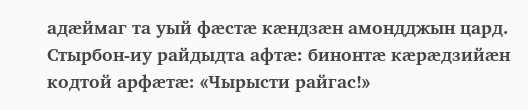адӕймаг та уый фӕстӕ кӕндзӕн амондджын цард. Стырбон-иу райдыдта афтӕ: бинонтӕ кӕрӕдзийӕн кодтой арфӕтӕ: «Чырысти райгас!»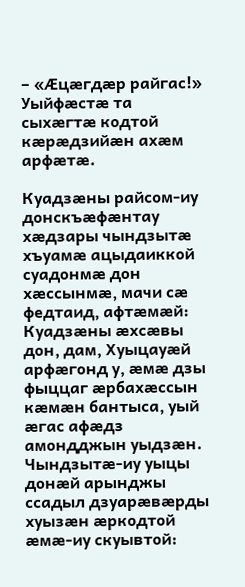– «Ӕцӕгдӕр райгас!» Уыйфӕстӕ та сыхӕгтӕ кодтой кӕрӕдзийӕн ахӕм арфӕтӕ.

Куадзӕны райсом-иу донскъӕфӕнтау хӕдзары чындзытӕ хъуамӕ ацыдаиккой суадонмӕ дон хӕссынмӕ, мачи сӕ федтаид, афтӕмӕй: Куадзӕны ӕхсӕвы дон, дам, Хуыцауӕй арфӕгонд у, ӕмӕ дзы фыццаг ӕрбахӕссын кӕмӕн бантыса, уый ӕгас афӕдз амондджын уыдзӕн. Чындзытӕ-иу уыцы донӕй арынджы ссадыл дзуарӕвӕрды хуызӕн ӕркодтой ӕмӕ-иу скуывтой: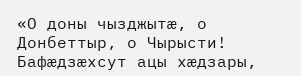«О доны чызджытӕ, о Донбеттыр, о Чырысти! Бафӕдзӕхсут ацы хӕдзары,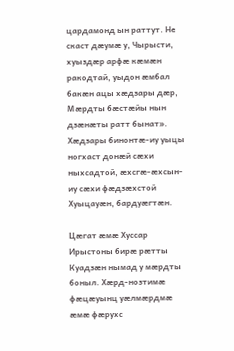цардамонд ын раттут. Не скаст дӕумӕ у, Чырысти, хуыздӕр арфӕ кӕмӕн ракодтай, уыдон ӕмбал бакӕн ацы хӕдзары дӕр, Мӕрдты бӕстӕйы нын дзӕнӕты ратт бынат». Хӕдзары бинонтӕ-иу уыцы ногхаст донӕй сӕхи ныхсадтой, ӕхсгӕ-ӕхсын-иу сӕхи фӕдзӕхстой Хуыцауӕн, бардуӕгтӕн.

Цӕгат ӕмӕ Хуссар Ирыстоны бирӕ рӕтты Куадзӕн нымад у мӕрдты боныл. Хӕрд-нозтимӕ фӕцӕуынц уӕлмӕрдмӕ ӕмӕ фӕрухс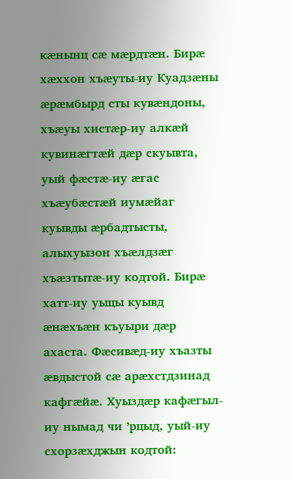кӕнынц сӕ мӕрдтӕн. Бирӕ хӕххон хъӕуты-иу Куадзӕны ӕрӕмбырд сты кувӕндоны, хъӕуы хистӕр-иу алкӕй кувинӕгтӕй дӕр скуывта, уый фӕстӕ-иу ӕгас хъӕубӕстӕй иумӕйаг куывды ӕрбадтысты, алыхуызон хъӕлдзӕг хъӕзтытӕ-иу кодтой. Бирӕ хатт-иу уыцы куывд ӕнӕхъӕн къуыри дӕр ахаста. Фӕсивӕд-иу хъазты ӕвдыстой сӕ арӕхстдзинад кафгӕйӕ. Хуыздӕр кафӕгыл-иу нымад чи ’рцыд, уый-иу схорзӕхджын кодтой: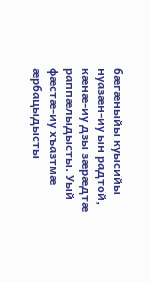бӕгӕныйы куысийы нуазӕн-иу ын радтой, кӕнӕ-иу дзы зӕрӕдтӕ раппӕлыдысты. Уый фӕстӕ-иу хъазтмӕ ӕрбацыдысты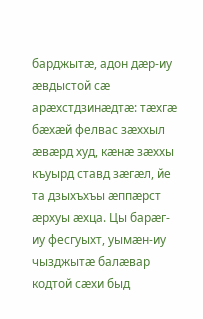барджытӕ, адон дӕр-иу ӕвдыстой сӕ арӕхстдзинӕдтӕ: тӕхгӕ бӕхӕй фелвас зӕххыл ӕвӕрд худ, кӕнӕ зӕххы къуырд ставд зӕгӕл, йе та дзыхъхъы ӕппӕрст ӕрхуы ӕхца. Цы барӕг-иу фесгуыхт, уымӕн-иу чызджытӕ балӕвар кодтой сӕхи быд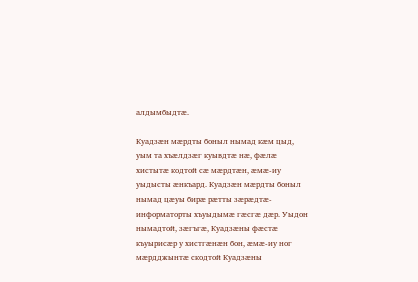алдымбыдтӕ.

Куадзӕн мӕрдты боныл нымад кӕм цыд, уым та хъӕлдзӕг куывдтӕ нӕ, фӕлӕ хистытӕ кодтой сӕ мӕрдтӕн, ӕмӕ-иу уыдысты ӕнкъард. Куадзӕн мӕрдты боныл нымад цӕуы бирӕ рӕтты зӕрӕдтӕ-информаторты хъуыдымӕ гӕсгӕ дӕр. Уыдон нымадтой, зӕгъгӕ, Куадзӕны фӕстӕ къуырисӕр у хистгӕнӕн бон, ӕмӕ-иу ног мӕрдджынтӕ скодтой Куадзӕны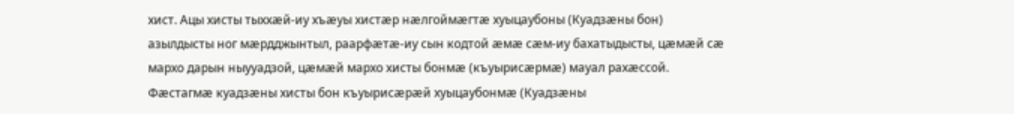хист. Ацы хисты тыххӕй-иу хъӕуы хистӕр нӕлгоймӕгтӕ хуыцаубоны (Куадзӕны бон) азылдысты ног мӕрдджынтыл, раарфӕтӕ-иу сын кодтой ӕмӕ сӕм-иу бахатыдысты, цӕмӕй сӕ мархо дарын ныууадзой, цӕмӕй мархо хисты бонмӕ (къуырисӕрмӕ) мауал рахӕссой. Фӕстагмӕ куадзӕны хисты бон къуырисӕрӕй хуыцаубонмӕ (Куадзӕны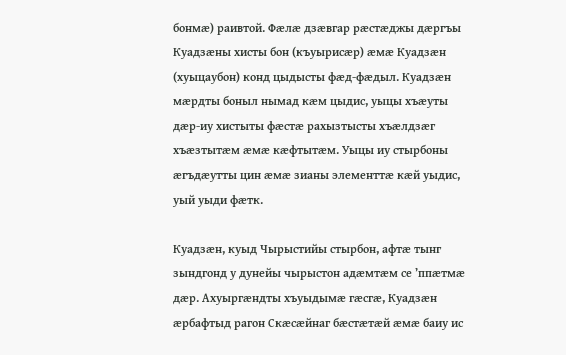бонмӕ) раивтой. Фӕлӕ дзӕвгар рӕстӕджы дӕргъы Куадзӕны хисты бон (къуырисӕр) ӕмӕ Куадзӕн (хуыцаубон) конд цыдысты фӕд-фӕдыл. Куадзӕн мӕрдты боныл нымад кӕм цыдис, уыцы хъӕуты дӕр-иу хистыты фӕстӕ рахызтысты хъӕлдзӕг хъӕзтытӕм ӕмӕ кӕфтытӕм. Уыцы иу стырбоны ӕгъдӕутты цин ӕмӕ зианы элементтӕ кӕй уыдис, уый уыди фӕтк.

Куадзӕн, куыд Чырыстийы стырбон, афтӕ тынг зындгонд у дунейы чырыстон адӕмтӕм се ’ппӕтмӕ дӕр. Ахуыргӕндты хъуыдымӕ гӕсгӕ, Куадзӕн ӕрбафтыд рагон Скӕсӕйнаг бӕстӕтӕй ӕмӕ баиу ис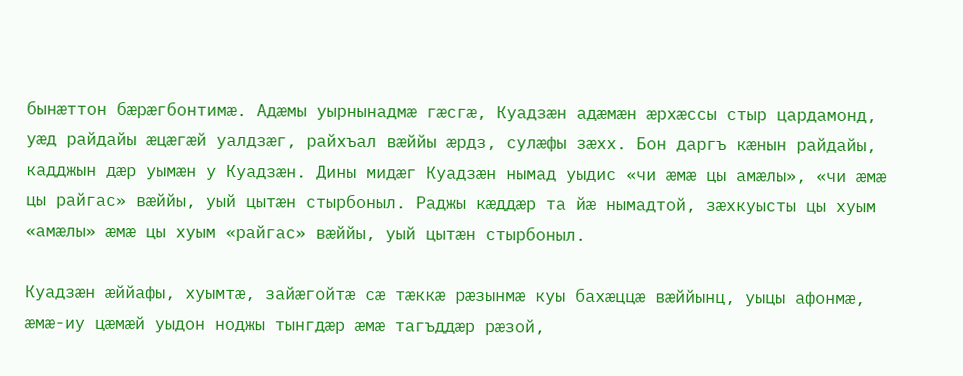бынӕттон бӕрӕгбонтимӕ. Адӕмы уырнынадмӕ гӕсгӕ, Куадзӕн адӕмӕн ӕрхӕссы стыр цардамонд, уӕд райдайы ӕцӕгӕй уалдзӕг, райхъал вӕййы ӕрдз, сулӕфы зӕхх. Бон даргъ кӕнын райдайы, кадджын дӕр уымӕн у Куадзӕн. Дины мидӕг Куадзӕн нымад уыдис «чи ӕмӕ цы амӕлы», «чи ӕмӕ цы райгас» вӕййы, уый цытӕн стырбоныл. Раджы кӕддӕр та йӕ нымадтой, зӕхкуысты цы хуым «амӕлы» ӕмӕ цы хуым «райгас» вӕййы, уый цытӕн стырбоныл.

Куадзӕн ӕййафы, хуымтӕ, зайӕгойтӕ сӕ тӕккӕ рӕзынмӕ куы бахӕццӕ вӕййынц, уыцы афонмӕ, ӕмӕ-иу цӕмӕй уыдон ноджы тынгдӕр ӕмӕ тагъддӕр рӕзой,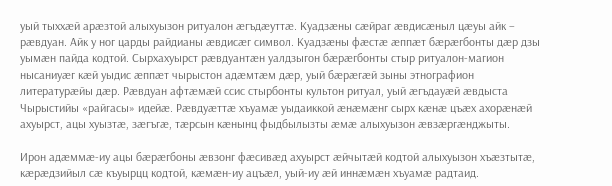уый тыххӕй арӕзтой алыхуызон ритуалон ӕгъдӕуттӕ. Куадзӕны сӕйраг ӕвдисӕныл цӕуы айк – рӕвдуан. Айк у ног царды райдианы ӕвдисӕг символ. Куадзӕны фӕстӕ ӕппӕт бӕрӕгбонты дӕр дзы уымӕн пайда кодтой. Сырхахуырст рӕвдуантӕн уалдзыгон бӕрӕгбонты стыр ритуалон-магион нысаниуӕг кӕй уыдис ӕппӕт чырыстон адӕмтӕм дӕр, уый бӕрӕгӕй зыны этнографион литературӕйы дӕр. Рӕвдуан афтӕмӕй ссис стырбонты культон ритуал, уый ӕгъдауӕй ӕвдыста Чырыстийы «райгасы» идейӕ. Рӕвдуӕттӕ хъуамӕ уыдаиккой ӕнӕмӕнг сырх кӕнӕ цъӕх ахорӕнӕй ахуырст, ацы хуызтӕ, зӕгъгӕ, тӕрсын кӕнынц фыдбылызты ӕмӕ алыхуызон ӕвзӕргӕнджыты.

Ирон адӕммӕ-иу ацы бӕрӕгбоны ӕвзонг фӕсивӕд ахуырст ӕйчытӕй кодтой алыхуызон хъӕзтытӕ, кӕрӕдзийыл сӕ къуырцц кодтой, кӕмӕн-иу ацъӕл, уый-иу ӕй иннӕмӕн хъуамӕ радтаид.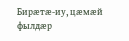Бирӕтӕ-иу, цӕмӕй фылдӕр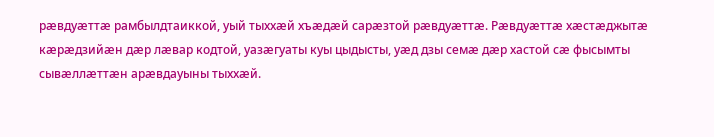рӕвдуӕттӕ рамбылдтаиккой, уый тыххӕй хъӕдӕй сарӕзтой рӕвдуӕттӕ. Рӕвдуӕттӕ хӕстӕджытӕ кӕрӕдзийӕн дӕр лӕвар кодтой, уазӕгуаты куы цыдысты, уӕд дзы семӕ дӕр хастой сӕ фысымты сывӕллӕттӕн арӕвдауыны тыххӕй.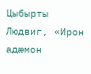Цыбырты Людвиг, «Ирон адæмон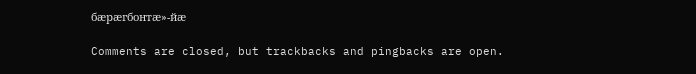бæрæгбонтæ»-йæ

Comments are closed, but trackbacks and pingbacks are open.